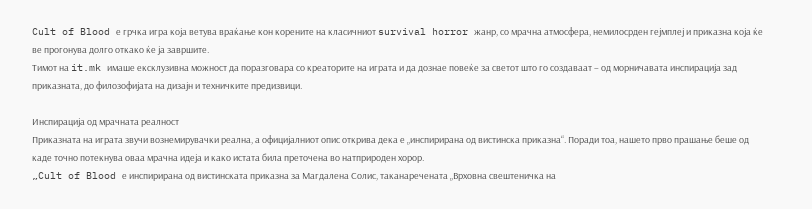Cult of Blood е грчка игра која ветува враќање кон корените на класичниот survival horror жанр, со мрачна атмосфера, немилосрден гејмплеј и приказна која ќе ве прогонува долго откако ќе ја завршите.
Тимот на it.mk имаше ексклузивна можност да поразговара со креаторите на играта и да дознае повеќе за светот што го создаваат – од морничавата инспирација зад приказната, до филозофијата на дизајн и техничките предизвици.

Инспирација од мрачната реалност
Приказната на играта звучи вознемирувачки реална, а официјалниот опис открива дека е „инспирирана од вистинска приказна“. Поради тоа, нашето прво прашање беше од каде точно потекнува оваа мрачна идеја и како истата била преточена во натприроден хорор.
„Cult of Blood е инспирирана од вистинската приказна за Магдалена Солис, таканаречената „Врховна свештеничка на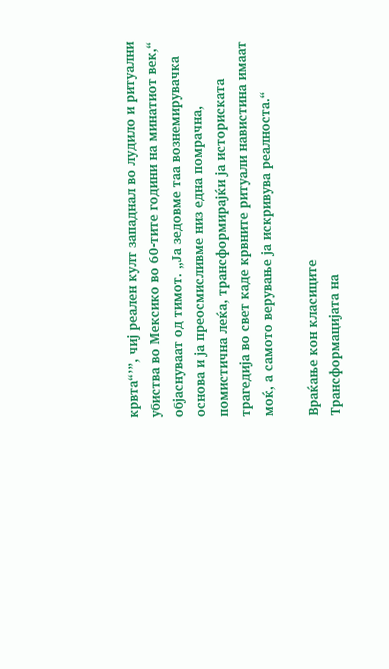крвта“’”, чиј реален култ западнал во лудило и ритуални убиства во Мексико во 60-тите години на минатиот век,“ објаснуваат од тимот. „Ја зедовме таа вознемирувачка основа и ја преосмисливме низ една помрачна, помистична леќа, трансформирајќи ја историската трагедија во свет каде крвните ритуали навистина имаат моќ, а самото верување ја искривува реалноста.“

Враќање кон класиците
Трансформацијата на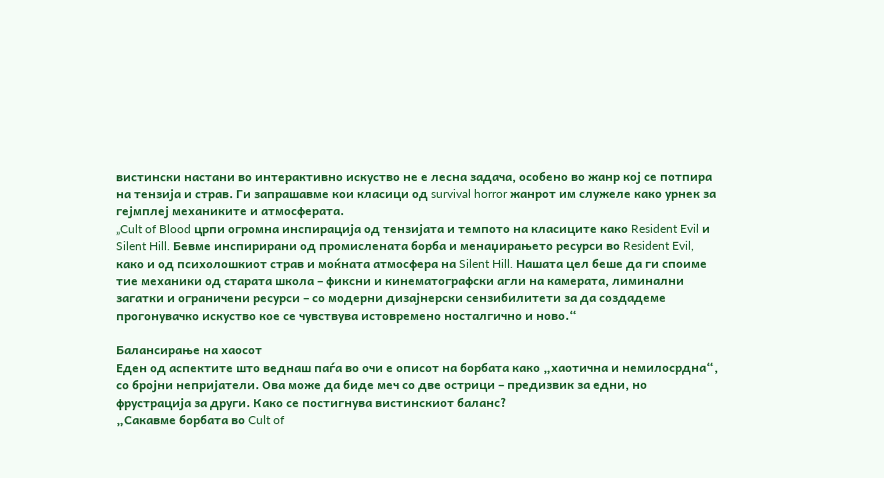вистински настани во интерактивно искуство не е лесна задача, особено во жанр кој се потпира на тензија и страв. Ги запрашавме кои класици од survival horror жанрот им служеле како урнек за гејмплеј механиките и атмосферата.
„Cult of Blood црпи огромна инспирација од тензијата и темпото на класиците како Resident Evil и Silent Hill. Бевме инспирирани од промислената борба и менаџирањето ресурси во Resident Evil, како и од психолошкиот страв и моќната атмосфера на Silent Hill. Нашата цел беше да ги споиме тие механики од старата школа – фиксни и кинематографски агли на камерата, лиминални загатки и ограничени ресурси – со модерни дизајнерски сензибилитети за да создадеме прогонувачко искуство кое се чувствува истовремено носталгично и ново.“

Балансирање на хаосот
Еден од аспектите што веднаш паѓа во очи е описот на борбата како „хаотична и немилосрдна“, со бројни непријатели. Ова може да биде меч со две острици – предизвик за едни, но фрустрација за други. Како се постигнува вистинскиот баланс?
„Сакавме борбата во Cult of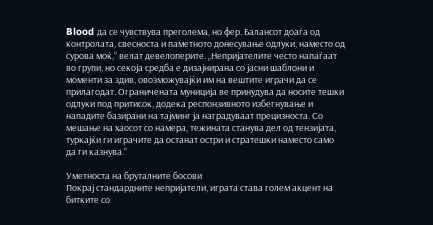Blood да се чувствува преголема, но фер. Балансот доаѓа од контролата, свесноста и паметното донесување одлуки, наместо од сурова моќ,“ велат девелоперите. „Непријателите често напаѓаат во групи, но секоја средба е дизајнирана со јасни шаблони и моменти за здив, овозможувајќи им на вештите играчи да се прилагодат. Ограничената муниција ве принудува да носите тешки одлуки под притисок, додека респонзивното избегнување и нападите базирани на тајминг ја наградуваат прецизноста. Со мешање на хаосот со намера, тежината станува дел од тензијата, туркајќи ги играчите да останат остри и стратешки наместо само да ги казнува.“

Уметноста на бруталните босови
Покрај стандардните непријатели, играта става голем акцент на битките со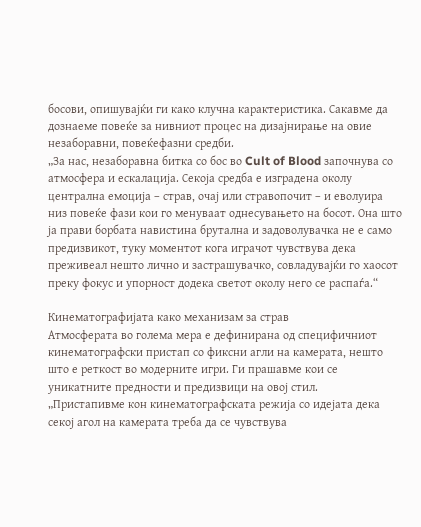босови, опишувајќи ги како клучна карактеристика. Сакавме да дознаеме повеќе за нивниот процес на дизајнирање на овие незаборавни, повеќефазни средби.
„За нас, незаборавна битка со бос во Cult of Blood започнува со атмосфера и ескалација. Секоја средба е изградена околу централна емоција – страв, очај или стравопочит – и еволуира низ повеќе фази кои го менуваат однесувањето на босот. Она што ја прави борбата навистина брутална и задоволувачка не е само предизвикот, туку моментот кога играчот чувствува дека преживеал нешто лично и застрашувачко, совладувајќи го хаосот преку фокус и упорност додека светот околу него се распаѓа.“

Кинематографијата како механизам за страв
Атмосферата во голема мера е дефинирана од специфичниот кинематографски пристап со фиксни агли на камерата, нешто што е реткост во модерните игри. Ги прашавме кои се уникатните предности и предизвици на овој стил.
„Пристапивме кон кинематографската режија со идејата дека секој агол на камерата треба да се чувствува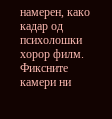намерен, како кадар од психолошки хорор филм. Фиксните камери ни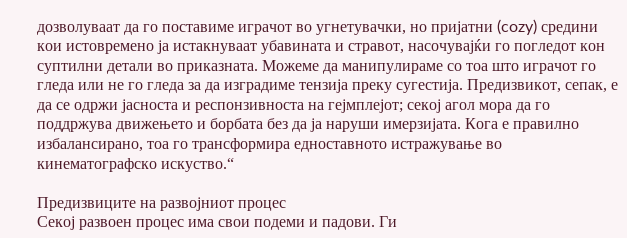дозволуваат да го поставиме играчот во угнетувачки, но пријатни (cozy) средини кои истовремено ја истакнуваат убавината и стравот, насочувајќи го погледот кон суптилни детали во приказната. Можеме да манипулираме со тоа што играчот го гледа или не го гледа за да изградиме тензија преку сугестија. Предизвикот, сепак, е да се одржи јасноста и респонзивноста на гејмплејот; секој агол мора да го поддржува движењето и борбата без да ја наруши имерзијата. Кога е правилно избалансирано, тоа го трансформира едноставното истражување во кинематографско искуство.“

Предизвиците на развојниот процес
Секој развоен процес има свои подеми и падови. Ги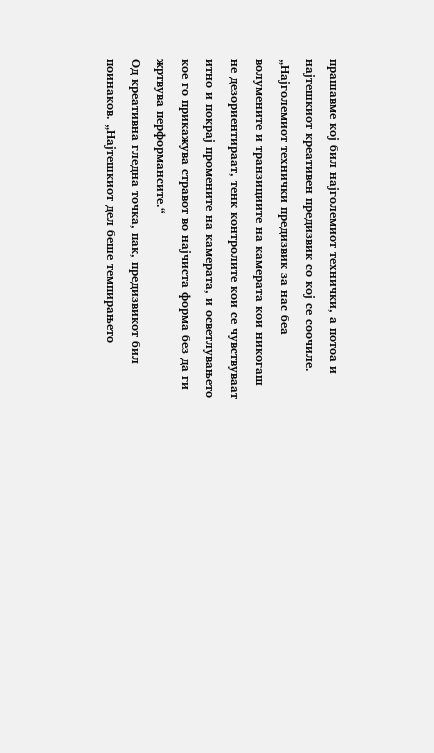прашавме кој бил најголемиот технички, а потоа и најтешкиот креативен предизвик со кој се соочиле.
„Најголемиот технички предизвик за нас беа волумените и транзициите на камерата кои никогаш не дезориентираат, тенк контролите кои се чувствуваат итно и покрај промените на камерата, и осветлувањето кое го прикажува стравот во најчиста форма без да ги жртвува перформансите.“
Од креативна гледна точка, пак, предизвикот бил поинаков. „Најтешкиот дел беше темпирањето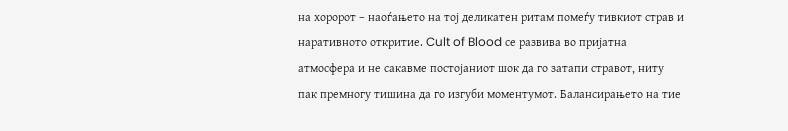на хоророт – наоѓањето на тој деликатен ритам помеѓу тивкиот страв и наративното откритие. Cult of Blood се развива во пријатна атмосфера и не сакавме постојаниот шок да го затапи стравот, ниту пак премногу тишина да го изгуби моментумот. Балансирањето на тие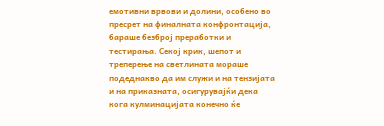емотивни врвови и долини, особено во пресрет на финалната конфронтација, бараше безброј преработки и тестирања. Секој крик, шепот и треперење на светлината мораше подеднакво да им служи и на тензијата и на приказната, осигурувајќи дека кога кулминацијата конечно ќе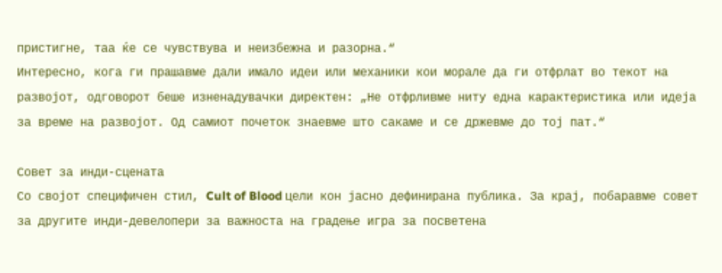пристигне, таа ќе се чувствува и неизбежна и разорна.“
Интересно, кога ги прашавме дали имало идеи или механики кои морале да ги отфрлат во текот на развојот, одговорот беше изненадувачки директен: „Не отфрливме ниту една карактеристика или идеја за време на развојот. Од самиот почеток знаевме што сакаме и се држевме до тој пат.“

Совет за инди-сцената
Со својот специфичен стил, Cult of Blood цели кон јасно дефинирана публика. За крај, побаравме совет за другите инди-девелопери за важноста на градење игра за посветена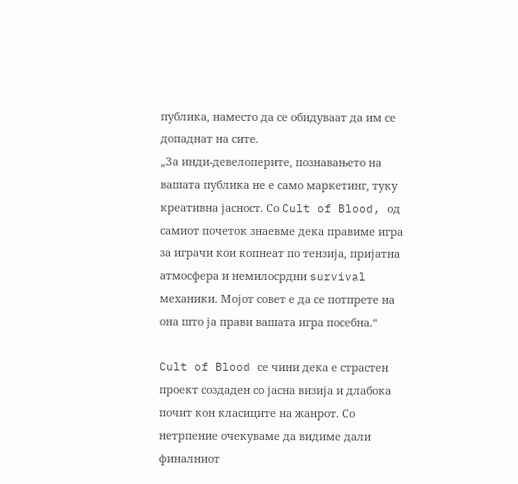публика, наместо да се обидуваат да им се допаднат на сите.
„За инди-девелоперите, познавањето на вашата публика не е само маркетинг, туку креативна јасност. Со Cult of Blood, од самиот почеток знаевме дека правиме игра за играчи кои копнеат по тензија, пријатна атмосфера и немилосрдни survival механики. Мојот совет е да се потпрете на она што ја прави вашата игра посебна.“

Cult of Blood се чини дека е страстен проект создаден со јасна визија и длабока почит кон класиците на жанрот. Со нетрпение очекуваме да видиме дали финалниот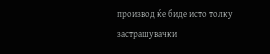производ ќе биде исто толку застрашувачки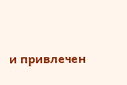и привлечен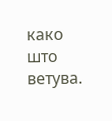како што ветува.